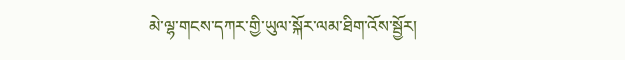མེ་ལྷ་གངས་དཀར་གྱི་ཡུལ་སྐོར་ལམ་ཐིག་འོས་སྦྱོར།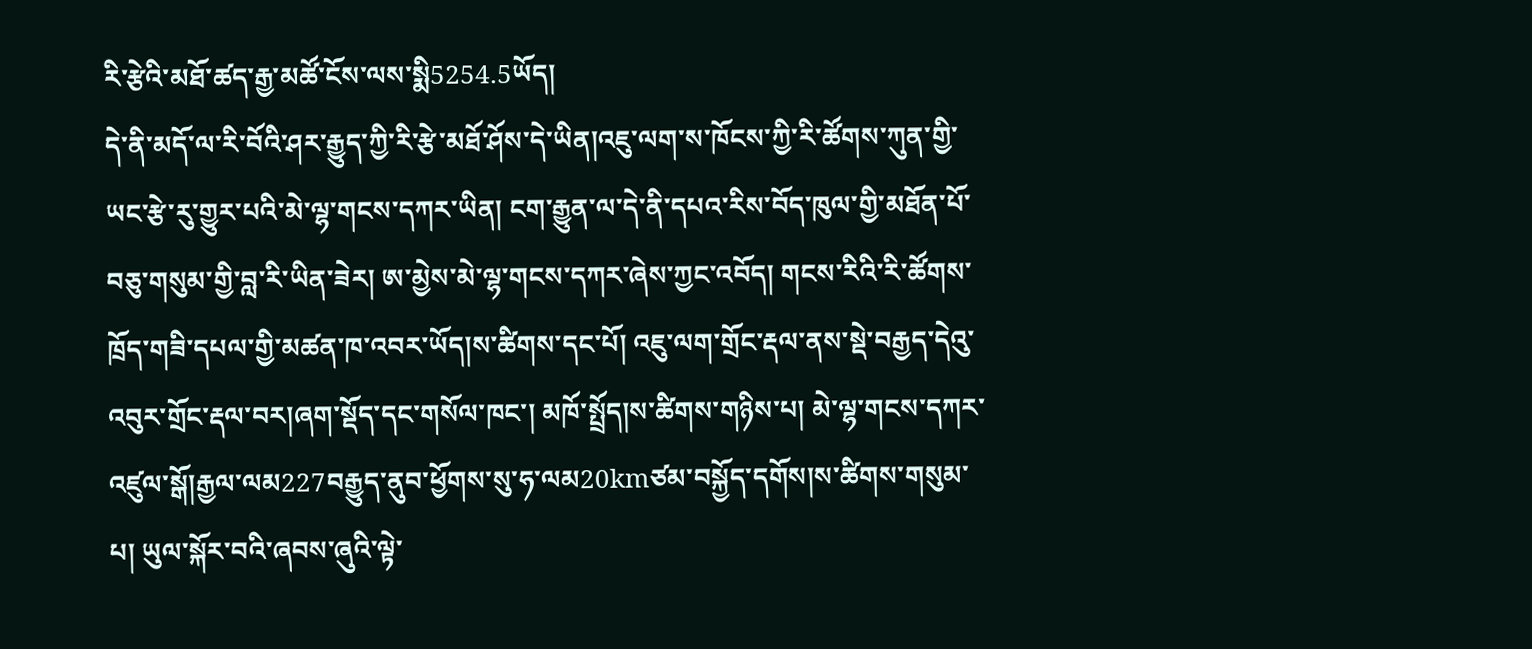རི་རྩེའི་མཐོ་ཚད་རྒྱ་མཚོ་ངོས་ལས་སྨི5254.5ཡོད།
དེ་ནི་མདོ་ལ་རི་བོའི་ཤར་རྒྱུད་ཀྱི་རི་རྩེ་མཐོ་ཤོས་དེ་ཡིན།འཇུ་ལག་ས་ཁོངས་ཀྱི་རི་ཚོགས་ཀུན་གྱི་ཡང་རྩེ་རུ་གྱུར་པའི་མེ་ལྷ་གངས་དཀར་ཡིན། ངག་རྒྱུན་ལ་དེ་ནི་དཔའ་རིས་བོད་ཁུལ་གྱི་མཐོན་པོ་བཅུ་གསུམ་གྱི་བླ་རི་ཡིན་ཟེར། ཨ་མྱེས་མེ་ལྷ་གངས་དཀར་ཞེས་ཀྱང་འབོད། གངས་རིའི་རི་ཚོགས་ཁྲོད་གཟི་དཔལ་གྱི་མཚན་ཁ་འབར་ཡོད།ས་ཚིགས་དང་པོ། འཇུ་ལག་གྲོང་རྡལ་ནས་སྡེ་བརྒྱད་དེའུ་འབུར་གྲོང་རྡལ་བར།ཞག་སྡོད་དང་གསོལ་ཁང་། མཁོ་སྤྲོད།ས་ཚིགས་གཉིས་པ། མེ་ལྷ་གངས་དཀར་འཛུལ་སྒོ།རྒྱལ་ལམ227བརྒྱུད་ནུབ་ཕྱོགས་སུ་ཧ་ལམ20kmཙམ་བསྐྱོད་དགོས།ས་ཚིགས་གསུམ་པ། ཡུལ་སྐོར་བའི་ཞབས་ཞུའི་ལྟེ་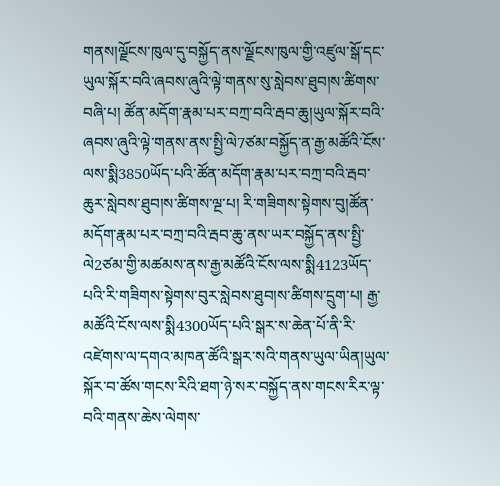གནས།ལྗོངས་ཁུལ་དུ་བསྐྱོད་ནས་ལྗོངས་ཁུལ་གྱི་འཛུལ་སྒོ་དང་ཡུལ་སྐོར་བའི་ཞབས་ཞུའི་ལྟེ་གནས་སུ་སླེབས་ཐུབ།ས་ཚིགས་བཞི་པ། ཚོན་མདོག་རྣམ་པར་བཀྲ་བའི་རྦབ་ཆུ།ཡུལ་སྐོར་བའི་ཞབས་ཞུའི་ལྟེ་གནས་ནས་སྤྱི་ལེ7ཙམ་བསྐྱོད་ན་རྒྱ་མཚོའི་ངོས་ལས་སྨི3850ཡོད་པའི་ཚོན་མདོག་རྣམ་པར་བཀྲ་བའི་རྦབ་ཆུར་སླེབས་ཐུབ།ས་ཚིགས་ལྔ་པ། རི་གཟིགས་སྟེགས་བུ།ཚོན་མདོག་རྣམ་པར་བཀྲ་བའི་རྦབ་ཆུ་ནས་ཡར་བསྐྱོད་ནས་སྤྱི་ལེ2ཙམ་གྱི་མཚམས་ནས་རྒྱ་མཚོའི་ངོས་ལས་སྨི4123ཡོད་པའི་རི་གཟིགས་སྟེགས་བུར་སླེབས་ཐུབ།ས་ཚིགས་དྲུག་པ། རྒྱ་མཚོའི་ངོས་ལས་སྨི4300ཡོད་པའི་སྒར་ས་ཆེན་པོ་ནི་རི་འཛེགས་ལ་དགའ་མཁན་ཚོའི་སྒར་སའི་གནས་ཡུལ་ཡིན།ཡུལ་སྐོར་བ་ཚོས་གངས་རིའི་ཐག་ཉེ་སར་བསྐྱོད་ནས་གངས་རིར་ལྟ་བའི་གནས་ཆེས་ལེགས་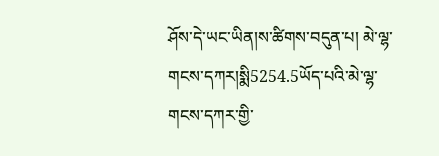ཤོས་དེ་ཡང་ཡིན།ས་ཚིགས་བདུན་པ། མེ་ལྷ་གངས་དཀར།སྨི5254.5ཡོད་པའི་མེ་ལྷ་གངས་དཀར་གྱི་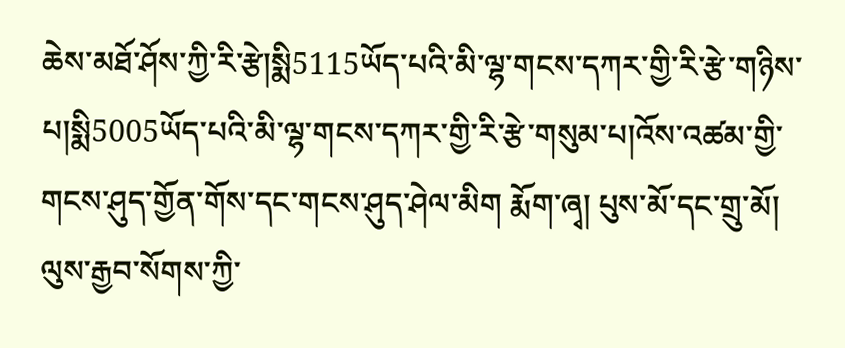ཆེས་མཐོ་ཤོས་ཀྱི་རི་རྩེ།སྨི5115ཡོད་པའི་མི་ལྷ་གངས་དཀར་གྱི་རི་རྩེ་གཉིས་པ།སྨི5005ཡོད་པའི་མི་ལྷ་གངས་དཀར་གྱི་རི་རྩེ་གསུམ་པ།འོས་འཚམ་གྱི་གངས་ཤུད་གྱོན་གོས་དང་གངས་ཤུད་ཤེལ་མིག རྨོག་ཞྭ། པུས་མོ་དང་གྲུ་མོ། ལུས་རྒྱབ་སོགས་ཀྱི་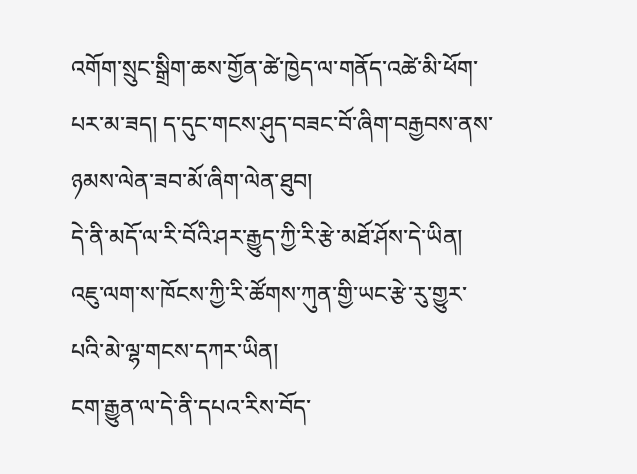འགོག་སྲུང་སྒྲིག་ཆས་གྱོན་ཚེ་ཁྱེད་ལ་གནོད་འཚེ་མི་ཕོག་པར་མ་ཟད། ད་དུང་གངས་ཤུད་བཟང་བོ་ཞིག་བརྒྱབས་ནས་ཉམས་ལེན་ཟབ་མོ་ཞིག་ལེན་ཐུབ།
དེ་ནི་མདོ་ལ་རི་བོའི་ཤར་རྒྱུད་ཀྱི་རི་རྩེ་མཐོ་ཤོས་དེ་ཡིན།
འཇུ་ལག་ས་ཁོངས་ཀྱི་རི་ཚོགས་ཀུན་གྱི་ཡང་རྩེ་རུ་གྱུར་པའི་མེ་ལྷ་གངས་དཀར་ཡིན།
ངག་རྒྱུན་ལ་དེ་ནི་དཔའ་རིས་བོད་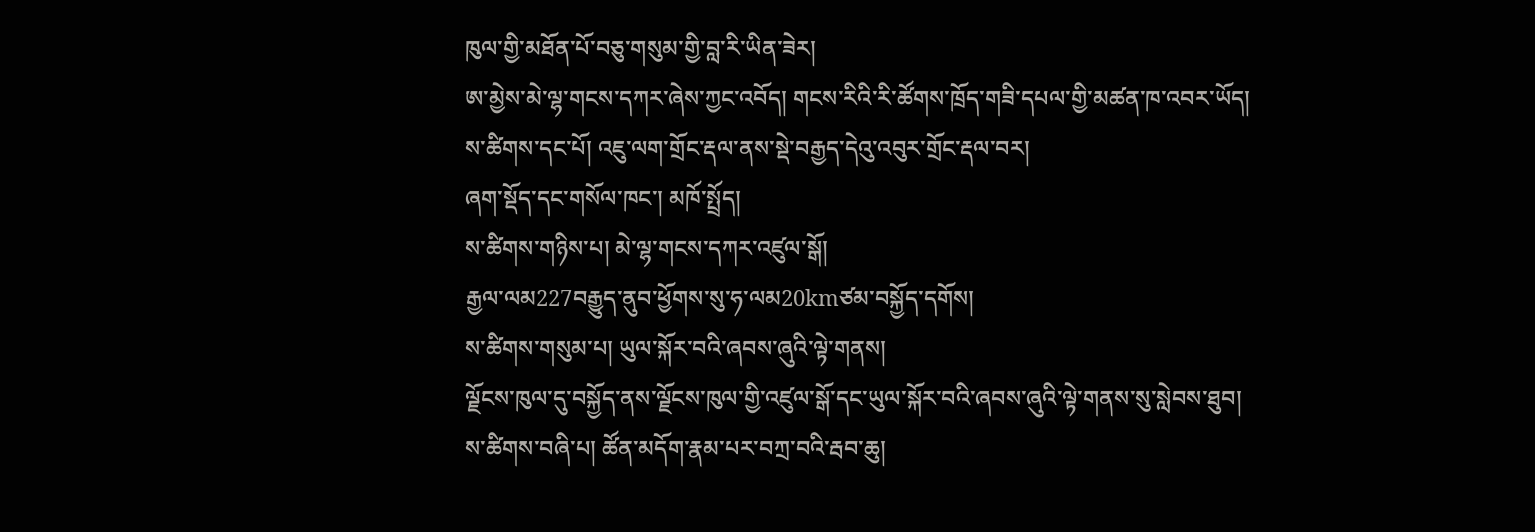ཁུལ་གྱི་མཐོན་པོ་བཅུ་གསུམ་གྱི་བླ་རི་ཡིན་ཟེར།
ཨ་མྱེས་མེ་ལྷ་གངས་དཀར་ཞེས་ཀྱང་འབོད། གངས་རིའི་རི་ཚོགས་ཁྲོད་གཟི་དཔལ་གྱི་མཚན་ཁ་འབར་ཡོད།
ས་ཚིགས་དང་པོ། འཇུ་ལག་གྲོང་རྡལ་ནས་སྡེ་བརྒྱད་དེའུ་འབུར་གྲོང་རྡལ་བར།
ཞག་སྡོད་དང་གསོལ་ཁང་། མཁོ་སྤྲོད།
ས་ཚིགས་གཉིས་པ། མེ་ལྷ་གངས་དཀར་འཛུལ་སྒོ།
རྒྱལ་ལམ227བརྒྱུད་ནུབ་ཕྱོགས་སུ་ཧ་ལམ20kmཙམ་བསྐྱོད་དགོས།
ས་ཚིགས་གསུམ་པ། ཡུལ་སྐོར་བའི་ཞབས་ཞུའི་ལྟེ་གནས།
ལྗོངས་ཁུལ་དུ་བསྐྱོད་ནས་ལྗོངས་ཁུལ་གྱི་འཛུལ་སྒོ་དང་ཡུལ་སྐོར་བའི་ཞབས་ཞུའི་ལྟེ་གནས་སུ་སླེབས་ཐུབ།
ས་ཚིགས་བཞི་པ། ཚོན་མདོག་རྣམ་པར་བཀྲ་བའི་རྦབ་ཆུ།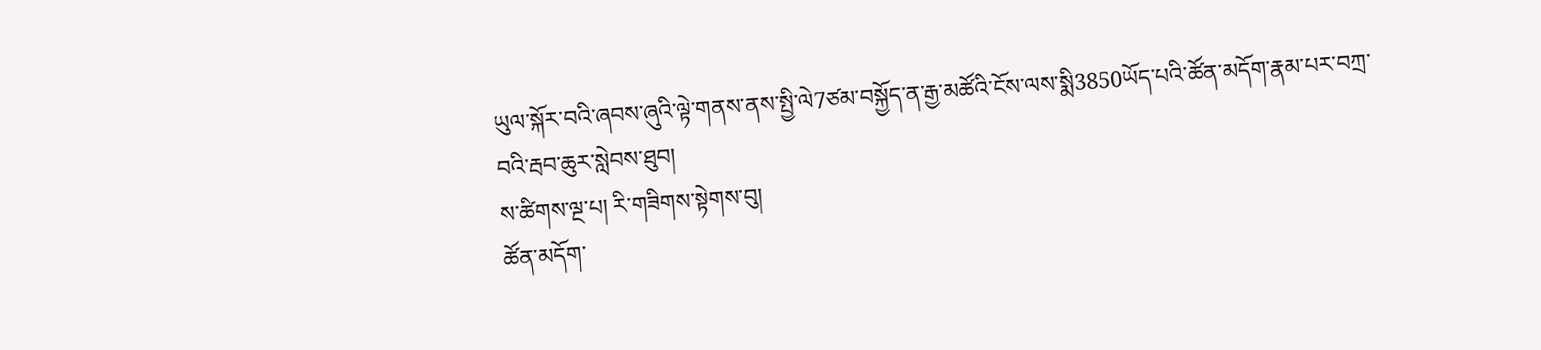ཡུལ་སྐོར་བའི་ཞབས་ཞུའི་ལྟེ་གནས་ནས་སྤྱི་ལེ7ཙམ་བསྐྱོད་ན་རྒྱ་མཚོའི་ངོས་ལས་སྨི3850ཡོད་པའི་ཚོན་མདོག་རྣམ་པར་བཀྲ་བའི་རྦབ་ཆུར་སླེབས་ཐུབ།
ས་ཚིགས་ལྔ་པ། རི་གཟིགས་སྟེགས་བུ།
ཚོན་མདོག་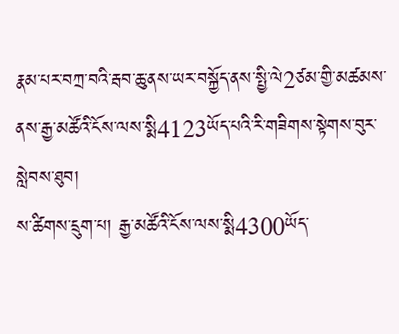རྣམ་པར་བཀྲ་བའི་རྦབ་ཆུ་ནས་ཡར་བསྐྱོད་ནས་སྤྱི་ལེ2ཙམ་གྱི་མཚམས་ནས་རྒྱ་མཚོའི་ངོས་ལས་སྨི4123ཡོད་པའི་རི་གཟིགས་སྟེགས་བུར་སླེབས་ཐུབ།
ས་ཚིགས་དྲུག་པ། རྒྱ་མཚོའི་ངོས་ལས་སྨི4300ཡོད་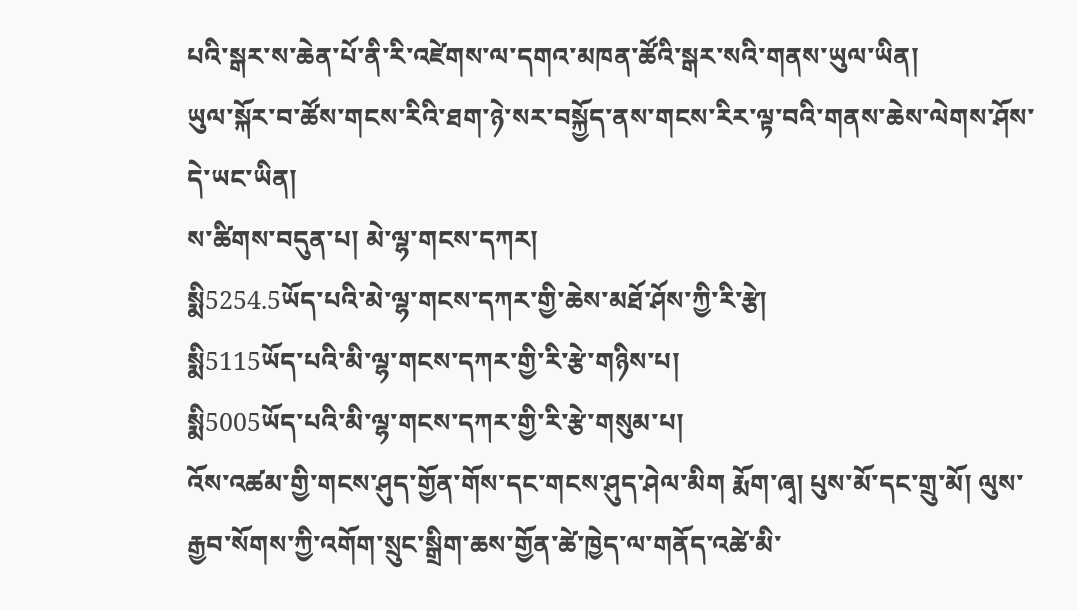པའི་སྒར་ས་ཆེན་པོ་ནི་རི་འཛེགས་ལ་དགའ་མཁན་ཚོའི་སྒར་སའི་གནས་ཡུལ་ཡིན།
ཡུལ་སྐོར་བ་ཚོས་གངས་རིའི་ཐག་ཉེ་སར་བསྐྱོད་ནས་གངས་རིར་ལྟ་བའི་གནས་ཆེས་ལེགས་ཤོས་དེ་ཡང་ཡིན།
ས་ཚིགས་བདུན་པ། མེ་ལྷ་གངས་དཀར།
སྨི5254.5ཡོད་པའི་མེ་ལྷ་གངས་དཀར་གྱི་ཆེས་མཐོ་ཤོས་ཀྱི་རི་རྩེ།
སྨི5115ཡོད་པའི་མི་ལྷ་གངས་དཀར་གྱི་རི་རྩེ་གཉིས་པ།
སྨི5005ཡོད་པའི་མི་ལྷ་གངས་དཀར་གྱི་རི་རྩེ་གསུམ་པ།
འོས་འཚམ་གྱི་གངས་ཤུད་གྱོན་གོས་དང་གངས་ཤུད་ཤེལ་མིག རྨོག་ཞྭ། པུས་མོ་དང་གྲུ་མོ། ལུས་རྒྱབ་སོགས་ཀྱི་འགོག་སྲུང་སྒྲིག་ཆས་གྱོན་ཚེ་ཁྱེད་ལ་གནོད་འཚེ་མི་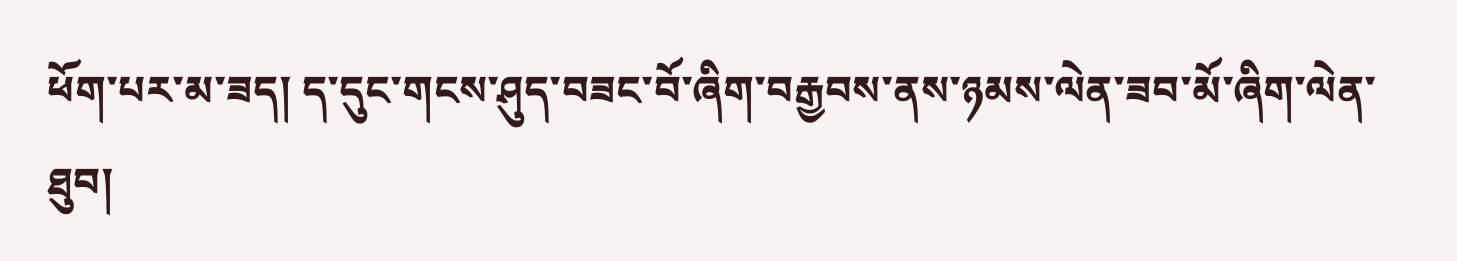ཕོག་པར་མ་ཟད། ད་དུང་གངས་ཤུད་བཟང་བོ་ཞིག་བརྒྱབས་ནས་ཉམས་ལེན་ཟབ་མོ་ཞིག་ལེན་ཐུབ།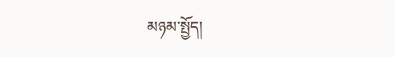མཉམ་སྤྱོད།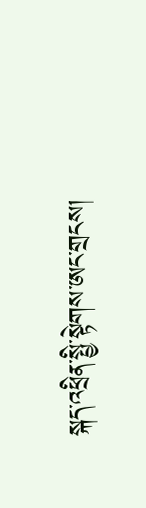སྐད་འཕྲིན་སྤྱི་སྟེགས་ཨང་གྲངས།